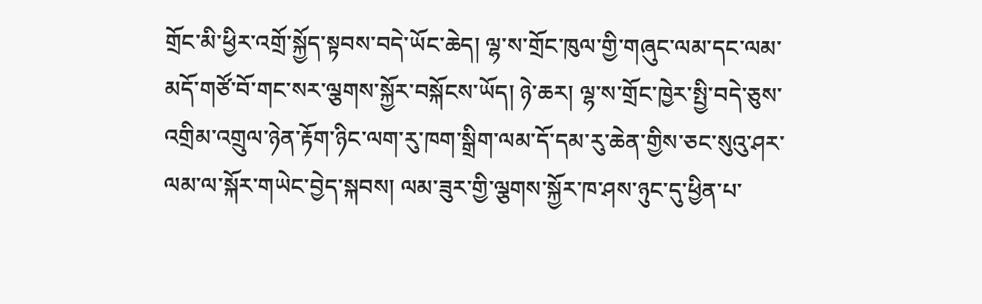གྲོང་མི་ཕྱིར་འགྲོ་སྐྱོད་སྟབས་བདེ་ཡོང་ཆེད། ལྷ་ས་གྲོང་ཁུལ་གྱི་གཞུང་ལམ་དང་ལམ་མདོ་གཙོ་བོ་གང་སར་ལྕགས་སྐྱོར་བསྐོངས་ཡོད། ཉེ་ཆར། ལྷ་ས་གྲོང་ཁྱེར་སྤྱི་བདེ་ཅུས་འགྲིམ་འགྲུལ་ཉེན་རྟོག་ཉིང་ལག་རུ་ཁག་སྒྲིག་ལམ་དོ་དམ་རུ་ཆེན་གྱིས་ཅང་སུའུ་ཤར་ལམ་ལ་སྐོར་གཡེང་བྱེད་སྐབས། ལམ་ཟུར་གྱི་ལྕགས་སྐྱོར་ཁ་ཤས་ཉུང་དུ་ཕྱིན་པ་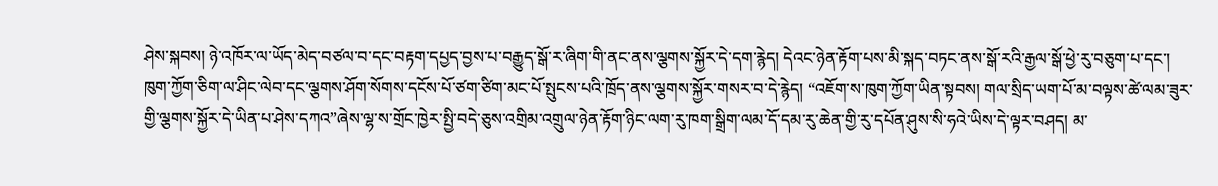ཤེས་སྐབས། ཉེ་འཁོར་ལ་ཡོད་མེད་བཙལ་བ་དང་བརྟག་དཔྱད་བྱས་པ་བརྒྱུད་སྒོ་ར་ཞིག་གི་ནང་ནས་ལྕགས་སྐྱོར་དེ་དག་རྙེད། དེའང་ཉེན་རྟོག་པས་མི་སྐད་བཏང་ནས་སྒོ་རའི་རྒྱལ་སྒོ་ཕྱེ་རུ་བཅུག་པ་དང་། ཁུག་ཀྱོག་ཅིག་ལ་ཤིང་ལེབ་དང་ལྕགས་ཤོག་སོགས་དངོས་པོ་ཙག་ཙིག་མང་པོ་སྤུངས་པའི་ཁྲོད་ནས་ལྕགས་སྐྱོར་གསར་བ་དེ་རྙེད། “འཇོག་ས་ཁུག་ཀྱོག་ཡིན་སྟབས། གལ་སྲིད་ཡག་པོ་མ་བལྟས་ཚེ་ལམ་ཟུར་གྱི་ལྕགས་སྐྱོར་དེ་ཡིན་པ་ཤེས་དཀའ”ཞེས་ལྷ་ས་གྲོང་ཁྱེར་སྤྱི་བདེ་ཅུས་འགྲིམ་འགྲུལ་ཉེན་རྟོག་ཉིང་ལག་རུ་ཁག་སྒྲིག་ལམ་དོ་དམ་རུ་ཆེན་གྱི་རུ་དཔོན་ཤུས་སི་ཧའེ་ཡིས་དེ་ལྟར་བཤད། མ་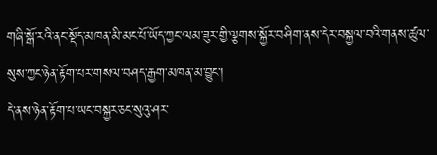གཞི་སྒོ་རའི་ནང་སྡོད་མཁན་མི་མང་པོ་ཡོད་ཀྱང་ལམ་ཟུར་གྱི་ལྕགས་སྐྱོར་བཤིག་ནས་དེར་བསྐྱལ་བའི་གནས་ཚུལ་སུས་ཀྱང་ཉེན་རྟོག་པར་གསལ་བཤད་རྒྱག་མཁན་མ་བྱུང་།
དེ་ནས་ཉེན་རྟོག་པ་ཡང་བསྐྱར་ཅང་སུའུ་ཤར་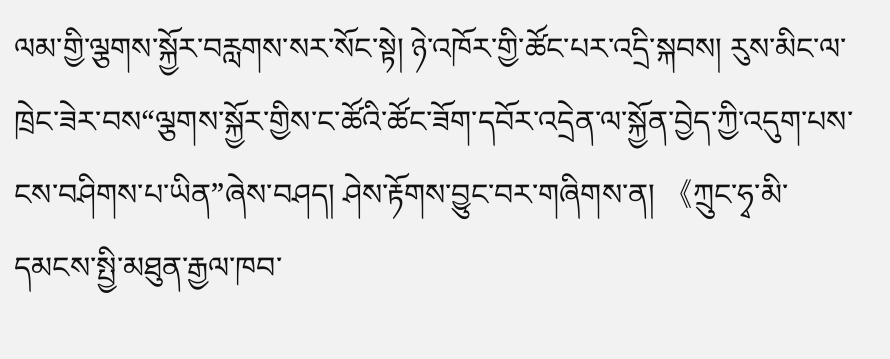ལམ་གྱི་ལྕགས་སྐྱོར་བརླགས་སར་སོང་སྟེ། ཉེ་འཁོར་གྱི་ཚོང་པར་འདྲི་སྐབས། རུས་མིང་ལ་ཁྲེང་ཟེར་བས“ལྕགས་སྐྱོར་གྱིས་ང་ཚོའི་ཚོང་ཟོག་དབོར་འདྲེན་ལ་སྐྱོན་བྱེད་ཀྱི་འདུག་པས་ངས་བཤིགས་པ་ཡིན”ཞེས་བཤད། ཤེས་རྟོགས་བྱུང་བར་གཞིགས་ན། 《ཀྲུང་ཧྭ་མི་དམངས་སྤྱི་མཐུན་རྒྱལ་ཁབ་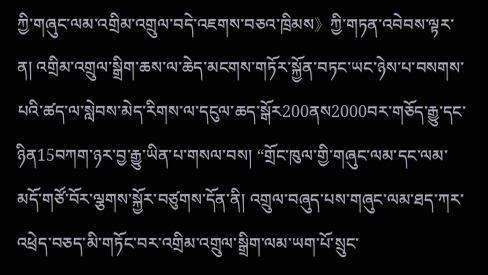ཀྱི་གཞུང་ལམ་འགྲིམ་འགྲུལ་བདེ་འཇགས་བཅའ་ཁྲིམས》ཀྱི་གཏན་འབེབས་ལྟར་ན། འགྲིམ་འགྲུལ་སྒྲིག་ཆས་ལ་ཆེད་མངགས་གཏོར་སྐྱོན་བཏང་ཡང་ཉེས་པ་བསགས་པའི་ཚད་ལ་སླེབས་མེད་རིགས་ལ་དངུལ་ཆད་སྒོར200ནས2000བར་གཅོད་རྒྱུ་དང་ཉིན15བཀག་ཉར་བྱ་རྒྱུ་ཡིན་པ་གསལ་བས། “གྲོང་ཁུལ་གྱི་གཞུང་ལམ་དང་ལམ་མདོ་གཙོ་བོར་ལྕགས་སྐྱོར་བཙུགས་དོན་ནི། འགྲུལ་བཞུད་པས་གཞུང་ལམ་ཐད་ཀར་འཕྲེད་བཅད་མི་གཏོང་བར་འགྲིམ་འགྲུལ་སྒྲིག་ལམ་ཡག་པོ་སྲུང་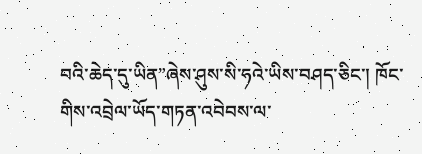བའི་ཆེད་དུ་ཡིན”ཞེས་ཤུས་སི་ཧའེ་ཡིས་བཤད་ཅིང་། ཁོང་གིས་འབྲེལ་ཡོད་གཏན་འབེབས་ལ་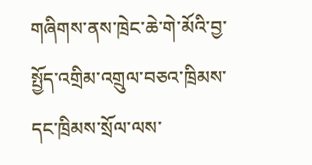གཞིགས་ནས་ཁྲེང་ཆེ་གེ་མོའི་བྱ་སྤྱོད་འགྲིམ་འགྲུལ་བཅའ་ཁྲིམས་དང་ཁྲིམས་སྲོལ་ལས་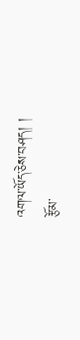འགལ་ཡོད་ཅེས་བཤད། །
རྩོམ་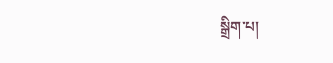སྒྲིག་པ།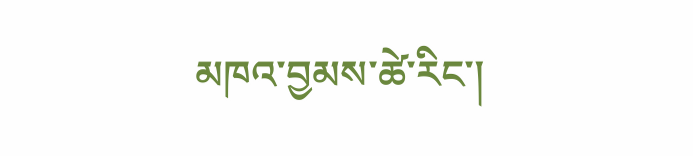མཁའ་བྱམས་ཚེ་རིང་།